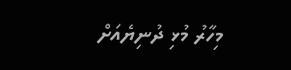މިހާރު މުޅި ދުނިޔެއަށް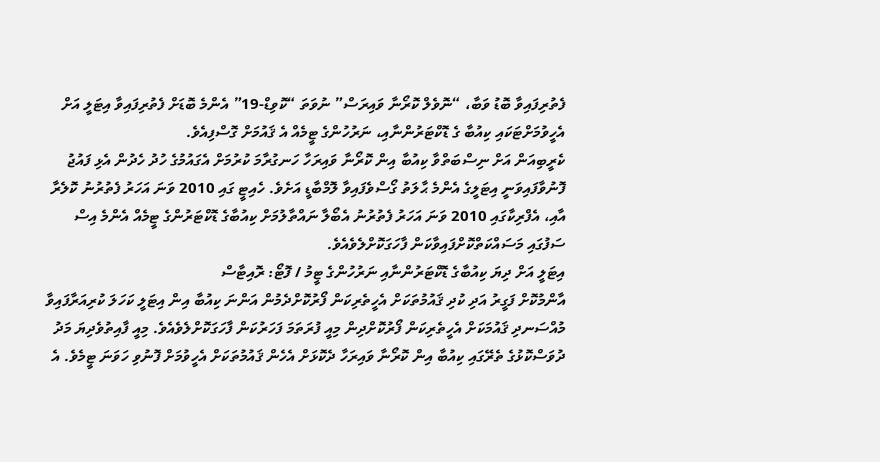ފެތުރިފައިވާ ބޮޑު ވަބާ، “ނޮވެލް ކޮރޯނާ ވައިރަސް” ނުވަތަ “ކޮވިޑް-19” އެންމެ ބޮޑަށް ފެތުރިފައިވާ އިޓަލީ އަށް އެހީވުމަށްޓަކައި ކިއުބާ ގެ ޑޮކްޓަރުންނާއި، ނަރުހުންގެ ޓީމެއް އެ ޤައުމަށް ގޮސްފިއެވެ.
ކެރީބިއަން އަށް ނިސްބަތްވާ ކިއުބާ އިން ކޮރޯނާ ވައިރަހާ ހަނގުރާމަ ކުރުމަށް އެގައުމުގެ ހުދު ހެދުން އެޅި ފައުޖު ފޮނުވާފައިވަނީ އިޓަލީގެ އެންމެ ޙާލަތު ގޯސްވެފައިވާ ލޮމްބާޑީ އަށެވެ. ހެއިޓީ ގައި 2010 ވަނަ އަހަރު ފެތުރުނު ކޮލެރާ އާއި، އެފްރިކާގައި 2010 ވަނަ އަހަރު ފެތުރުނު އެބޯލާ ނައްތާލުމަށް ކިއުބާގެ ޑޮކްޓަރުންގެ ޓީމެއް އެންމެ އިސް ސަފުގައި މަސައްކަތްކޮށްފައިވާކަން ފާހަގަކޮށްލެވެއެވެ.
އިޓަލީ އަށް ދިޔަ ކިއުބާގެ ޑޮކްޓަރުންނާއި ނަރުހުންގެ ޓީމު / ފޮޓޯ: ރޮއިޓާސް
އާންމުކޮށް ފަގީރު އަދި ކުދި ޤައުމުތަކަށް އެހީތެރިކަން ފޯރުކޮށްދެމުން އަންނަ ކިއުބާ އިން އިޓަލީ ކަހަލަ ކުރިއަރާފައިވާ މުއްސަނދި ޤައުމަކަށް އެހީތެރިކަން ފޯރުކޮށްދިން މިއީ ފުރަތަމަ ފަހަރުކަން ފާހަގަކޮށްލެވެއެވެ. މިއީ ފާއިތުވެދިޔަ މަދު ދުވަސްކޮޅުގެ ތެރޭގައި ކިއުބާ އިން ކޮރޯނާ ވައިރަހާ ދެކޮޅަށް އެހެން ޤައުމުތަކަށް އެހީވުމަށް ފޮނުވި ހަވަނަ ޓީމެވެ. އެ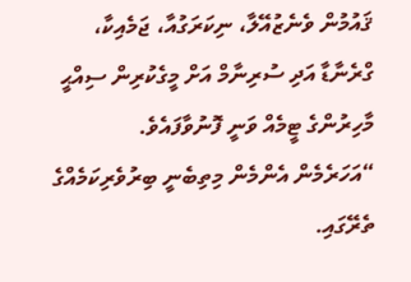ޤައުމުން ވެނެޒުއޭލާ، ނިކަރަގުއާ، ޖަމެއިކާ، ގްރެނާޑާ އަދި ސުރިނާމް އަށް މީގެކުރިން ސިއްޙީ މާހިރުންގެ ޓީމެއް ވަނީ ފޮނުވާފައެވެ.
“އަހަރެމެން އެންމެން މިތިބެނީ ބިރުވެރިކަމެއްގެ ތެރޭގައި.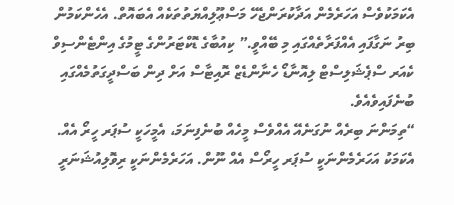އެކަމަކުވެސް އަހަރެމެން އަދާކުރަންޖެހޭ މަސްޢޫލިއްޔަތުތަކެއް އެބައޮތް. އެހެންކަމުން ބިރު ނަގާފައި އެއްފަރާތެއްގައި މި ބޭއްވީ.” ކިއުބާގެ ޑޮކްޓަރުންގެ ޓީމުގެ އިންޓެންސިވް ކެއަރ ސްޕެޝަލިސްޓް ލިއޮނާޑޯ ހެނާންޑެޒް ރޮއިޓާސް އަށް ދިން ބަސްދީގަތުމެއްގައި ބުނެފައިވެއެވެ.
“ތިމަންނަ ބިރެއް ނުގަނެއޭ އެއްވެސް މީހެއް ބުނެފިނަމަ، އެމީހަކީ ސުޕަރ ހީރޯ އެއް. އެކަމަކު އަހަރެމެންނަކީ ސުޕަރ ހީރޯސް އެއް ނޫން. އަހަރެމެންނަކީ ރިވޮލިއުޝަނަރީ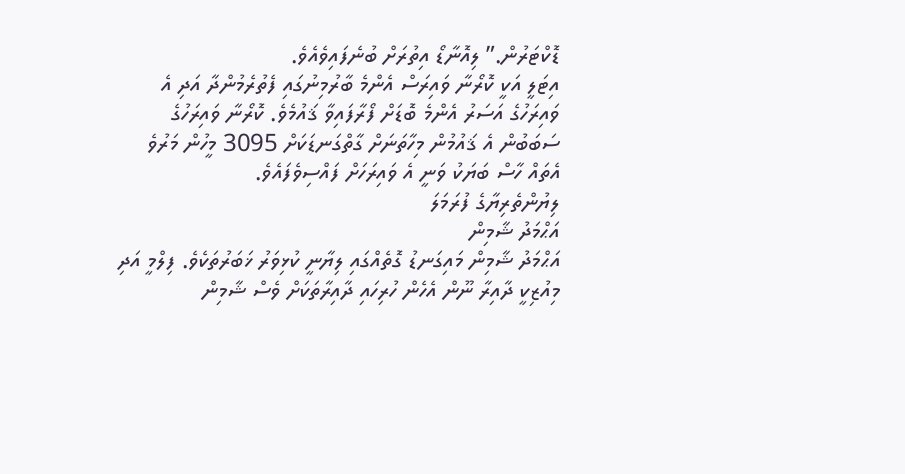ޑޮކްޓަރުން.” ލިއޮނާޑޯ އިތުރަށް ބުނެފައިވެއެވެ.
އިޓަލީ އަކީ ކޮރޯނާ ވައިރަސް އެންމެ ބާރުމިނުގައި ފެތުރެމުންދާ އަދި އެ ވައިރަހުގެ އަސަރު އެންމެ ބޮޑަށް ފޯރާފައިވާ ޤައުމެވެ. ކޮރޯނާ ވައިރަހުގެ ސަބަބުން އެ ޤައުމުން މިހާތަނަށް ގާތްގަނޑަކަށް 3095 މީހުން މަރުވެ އެތައް ހާސް ބަޔަކު ވަނީ އެ ވައިރަހަށް ފައްސިވެފައެވެ.
ލިޔުންތެރިޔާގެ ފުރަމަލަ
އަޙްމަދު ޝާމިން
އަޙްމަދު ޝާމިން މައިގަނޑު ގޮތެއްގައި ލިޔާނީ ކުޅިވަރު ޚަބަރުތަކެވެ. ފިލްމީ އަދި މިއުޒިކީ ދާއިރާ ނޫން އެހެން ހުރިހައި ދާއިރާތަކަށް ވެސް ޝާމިން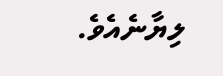ލިޔާނެއެވެ.